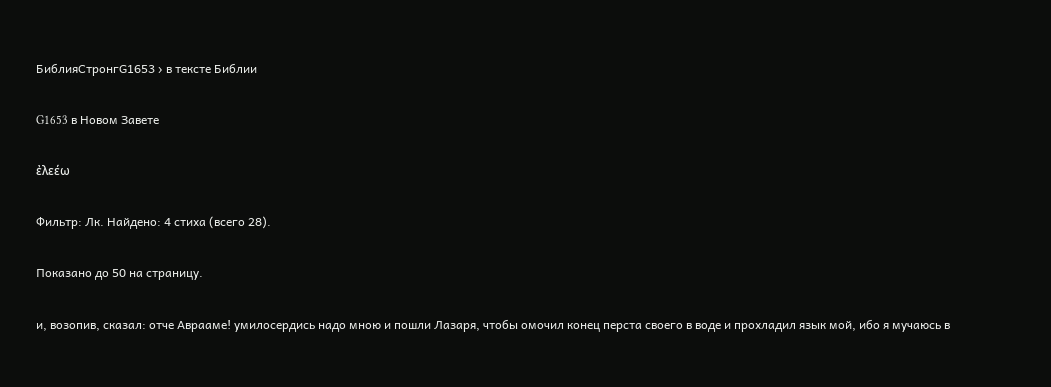БиблияСтронгG1653 › в тексте Библии

G1653 в Новом Завете

ἐλεέω

Фильтр: Лк. Найдено: 4 стиха (всего 28).

Показано до 50 на страницу.

и, возопив, сказал: отче Аврааме! умилосердись надо мною и пошли Лазаря, чтобы омочил конец перста своего в воде и прохладил язык мой, ибо я мучаюсь в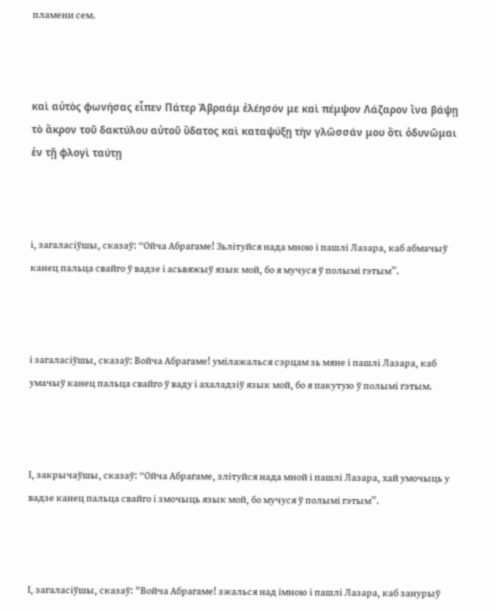пламени сем.



καὶ αὐτὸς φωνήσας εἶπεν Πάτερ Ἀβραάμ ἐλέησόν με καὶ πέμψον Λάζαρον ἵνα βάψῃ τὸ ἄκρον τοῦ δακτύλου αὐτοῦ ὕδατος καὶ καταψύξῃ τὴν γλῶσσάν μου ὅτι ὀδυνῶμαι ἐν τῇ φλογὶ ταύτῃ



і, загаласіўшы, сказаў: “Ойча Абрагаме! Зьлітуйся нада мною і пашлі Лазара, каб абмачыў канец пальца свайго ў вадзе і асьвяжыў язык мой, бо я мучуся ў полымі гэтым”.



і загаласіўшы, сказаў: Войча Абрагаме! умілажалься сэрцам зь мяне і пашлі Лазара, каб умачыў канец пальца свайго ў ваду і ахаладзіў язык мой, бо я пакутую ў полымі гэтым.



І, закрычаўшы, сказаў: “Ойча Абрагаме, злітуйся нада мной і пашлі Лазара, хай умочыць у вадзе канец пальца свайго і змочыць язык мой, бо мучуся ў полымі гэтым”.



І, загаласіўшы, сказаў: "Войча Абрагаме! зжалься над імною і пашлі Лазара, каб занурыў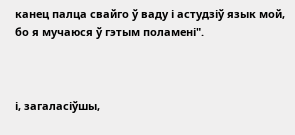канец палца свайго ў ваду і астудзіў язык мой, бо я мучаюся ў гэтым поламені".



і, загаласіўшы,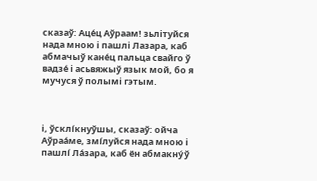сказаў: Аце́ц Аўраам! зьлітуйся нада мною і пашлі Лазара, каб абмачыў кане́ц пальца свайго ў вадзе́ і асьвяжыў язык мой, бо я мучуся ў полымі гэтым.



і, ўсклíкнуўшы, сказаў: ойча Аўраа́ме, змíлуйся нада мною і пашлí Ла́зара, каб ён абмакну́ў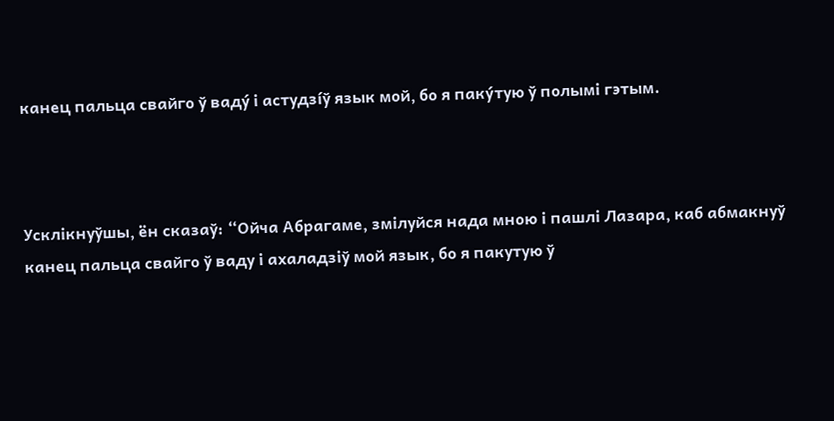канец пальца свайго ў ваду́ і астудзíў язык мой, бо я паку́тую ў полымі гэтым.



Усклікнуўшы, ён сказаў: “Ойча Абрагаме, змілуйся нада мною і пашлі Лазара, каб абмакнуў канец пальца свайго ў ваду і ахаладзіў мой язык, бо я пакутую ў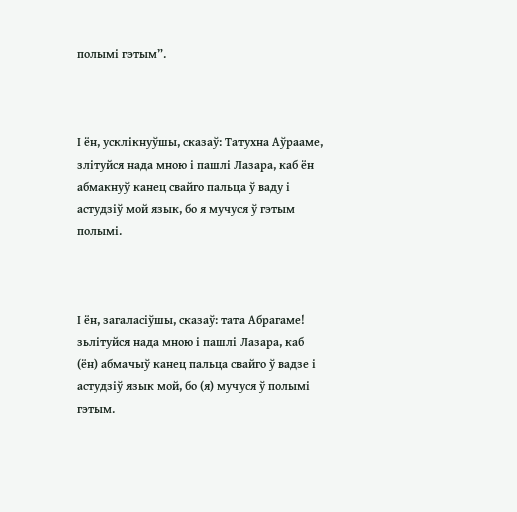полымі гэтым”.



І ён, усклікнуўшы, сказаў: Татухна Аўрааме, злітуйся нада мною і пашлі Лазара, каб ён абмакнуў канец свайго пальца ў ваду і астудзіў мой язык, бо я мучуся ў гэтым полымі.



І ён, загаласіўшы, сказаў: тата Абрагаме! зьлітуйся нада мною і пашлі Лазара, каб (ён) абмачыў канец пальца свайго ў вадзе і астудзіў язык мой, бо (я) мучуся ў полымі гэтым.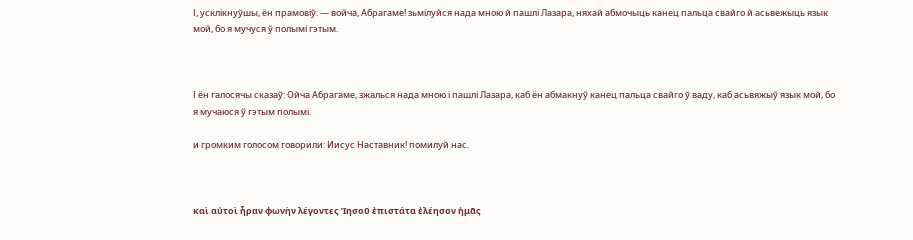І, усклікнуўшы, ён прамовіў: — войча, Абрагаме! зьмілуйся нада мною й пашлі Лазара, няхай абмочыць канец пальца свайго й асьвежыць язык мой, бо я мучуся ў полымі гэтым.



І ён галосячы сказаў: Ойча Абрагаме, зжалься нада мною і пашлі Лазара, каб ён абмакнуў канец пальца свайго ў ваду, каб асьвяжыў язык мой, бо я мучаюся ў гэтым полымі.

и громким голосом говорили: Иисус Наставник! помилуй нас.



καὶ αὐτοὶ ἦραν φωνὴν λέγοντες Ἰησοῦ ἐπιστάτα ἐλέησον ἡμᾶς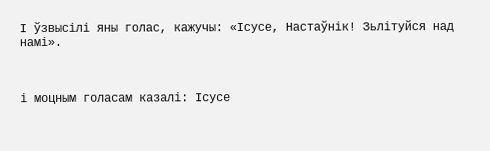І ўзвысілі яны голас, кажучы: «Ісусе, Настаўнік! Зьлітуйся над намі».



і моцным голасам казалі: Ісусе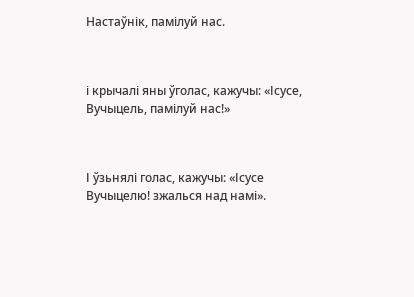Настаўнік, памілуй нас.



і крычалі яны ўголас, кажучы: «Ісусе, Вучыцель, памілуй нас!»



І ўзьнялі голас, кажучы: «Ісусе Вучыцелю! зжалься над намі».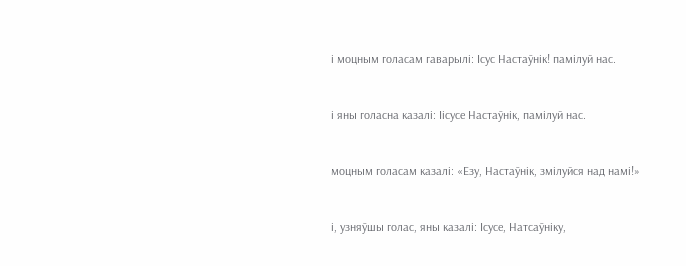і моцным голасам гаварылі: Ісус Настаўнік! памілуй нас.



і яны голасна казалі: Іісусе Настаўнік, памілуй нас.



моцным голасам казалі: «Езу, Настаўнік, змілуйся над намі!»



і, узняўшы голас, яны казалі: Ісусе, Натсаўніку,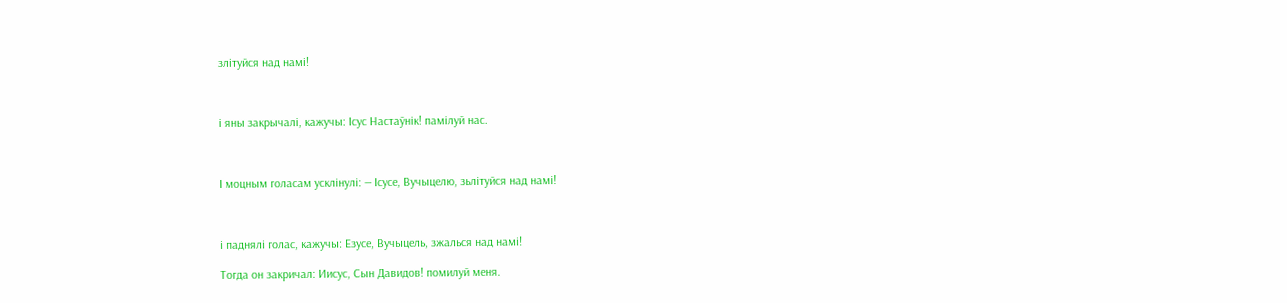злітуйся над намі!



і яны закрычалі, кажучы: Ісус Настаўнік! памілуй нас.



І моцным голасам усклінулі: — Ісусе, Вучыцелю, зьлітуйся над намі!



і паднялі голас, кажучы: Езусе, Вучыцель, зжалься над намі!

Тогда он закричал: Иисус, Сын Давидов! помилуй меня.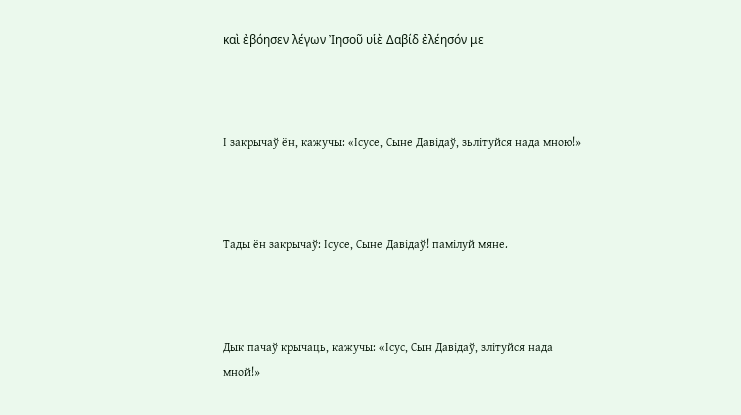καὶ ἐβόησεν λέγων Ἰησοῦ υἱὲ Δαβίδ ἐλέησόν με



І закрычаў ён, кажучы: «Ісусе, Сыне Давідаў, зьлітуйся нада мною!»



Тады ён закрычаў: Ісусе, Сыне Давідаў! памілуй мяне.



Дык пачаў крычаць, кажучы: «Ісус, Сын Давідаў, злітуйся нада мной!»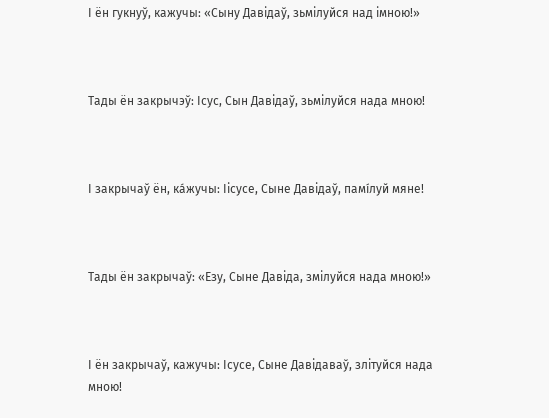І ён гукнуў, кажучы: «Сыну Давідаў, зьмілуйся над імною!»



Тады ён закрычэў: Ісус, Сын Давідаў, зьмілуйся нада мною!



І закрычаў ён, ка́жучы: Іісусе, Сыне Давідаў, памíлуй мяне!



Тады ён закрычаў: «Езу, Сыне Давіда, змілуйся нада мною!»



І ён закрычаў, кажучы: Ісусе, Сыне Давідаваў, злітуйся нада мною!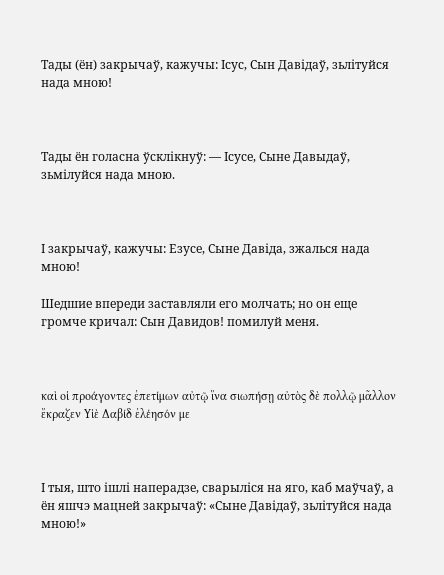Тады (ён) закрычаў, кажучы: Ісус, Сын Давідаў, зьлітуйся нада мною!



Тады ён голасна ўсклікнуў: — Ісусе, Сыне Давыдаў, зьмілуйся нада мною.



І закрычаў, кажучы: Езусе, Сыне Давіда, зжалься нада мною!

Шедшие впереди заставляли его молчать; но он еще громче кричал: Сын Давидов! помилуй меня.



καὶ οἱ προάγοντες ἐπετίμων αὐτῷ ἵνα σιωπήσῃ αὐτὸς δὲ πολλῷ μᾶλλον ἔκραζεν Υἱὲ Δαβίδ ἐλέησόν με



І тыя, што ішлі наперадзе, сварыліся на яго, каб маўчаў, а ён яшчэ мацней закрычаў: «Сыне Давідаў, зьлітуйся нада мною!»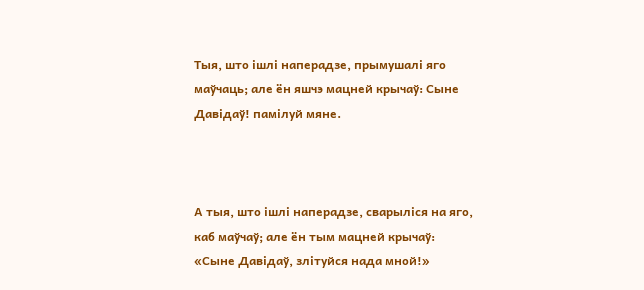Тыя, што ішлі наперадзе, прымушалі яго маўчаць; але ён яшчэ мацней крычаў: Сыне Давідаў! памілуй мяне.



А тыя, што ішлі наперадзе, сварыліся на яго, каб маўчаў; але ён тым мацней крычаў: «Сыне Давідаў, злітуйся нада мной!»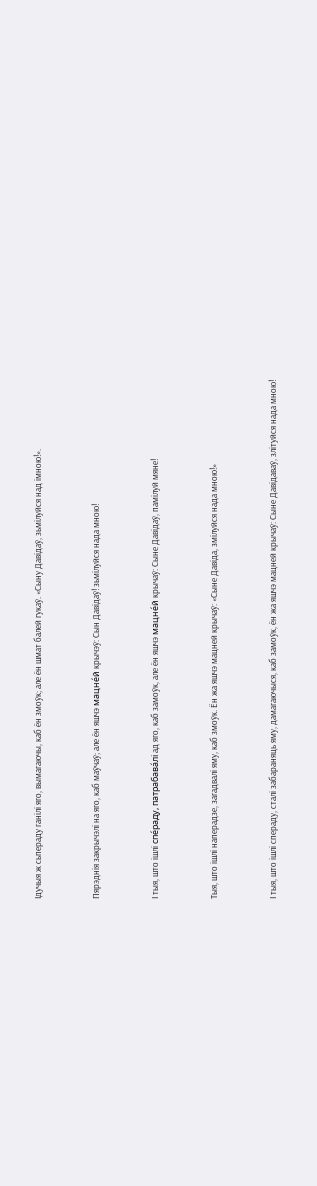Ідучыя ж сьпераду ганілі яго, вымагаючы, каб ён змоўк; але ён шмат балей гукаў. «Сыну Давідаў, зьмілуйся над імною!».



Пярэднія закрычэлі на яго, каб маўчаў; але ён яшчэ мацне́й крычэў: Сын Давідаў! зьмілуйся нада мною!



І тыя, што ішлі спе́раду, патрабава́лі ад яго, каб замоўк, але ён яшчэ мацне́й крычаў: Сыне Давідаў, памілуй мяне!



Тыя, што ішлі наперадзе, загадвалі яму, каб змоўк. Ён жа яшчэ мацней крычаў: «Сыне Давіда, змілуйся нада мною!»



І тыя, што ішлі спераду, сталі забараняць яму, дамагаючыся, каб замоўк, ён жа яшчэ мацней крычаў: Сыне Давідаваў, злітуйся нада мною!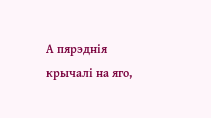А пярэднія крычалі на яго,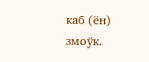каб (ён) змоўк.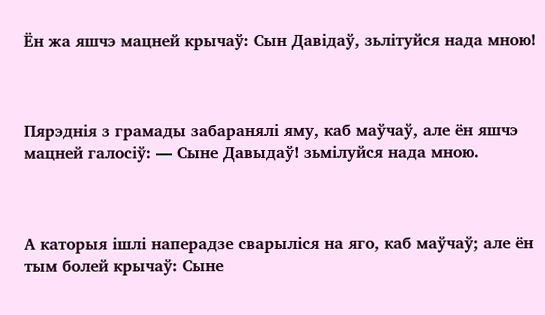Ён жа яшчэ мацней крычаў: Сын Давідаў, зьлітуйся нада мною!



Пярэднія з грамады забаранялі яму, каб маўчаў, але ён яшчэ мацней галосіў: — Сыне Давыдаў! зьмілуйся нада мною.



А каторыя ішлі наперадзе сварыліся на яго, каб маўчаў; але ён тым болей крычаў: Сыне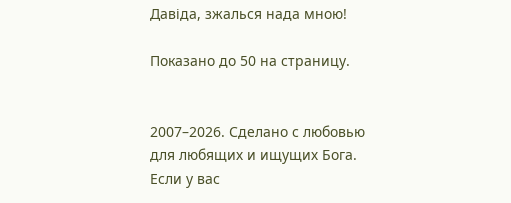Давіда, зжалься нада мною!

Показано до 50 на страницу.


2007–2026. Сделано с любовью для любящих и ищущих Бога. Если у вас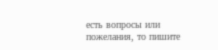есть вопросы или пожелания, то пишите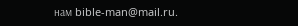нам bible-man@mail.ru.